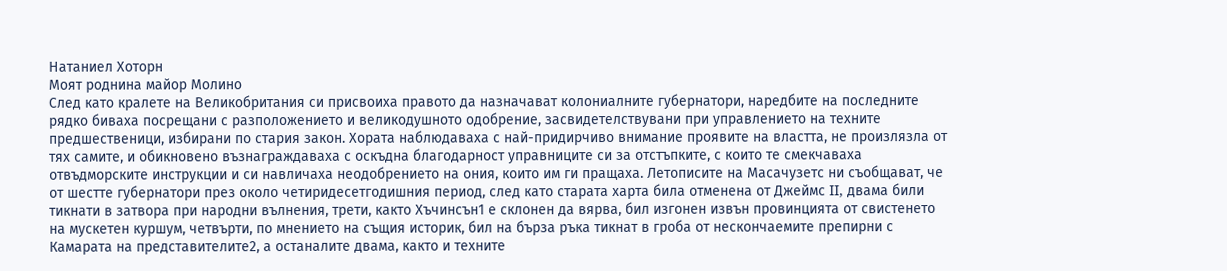Натаниел Хоторн
Моят роднина майор Молино
След като кралете на Великобритания си присвоиха правото да назначават колониалните губернатори, наредбите на последните рядко биваха посрещани с разположението и великодушното одобрение, засвидетелствувани при управлението на техните предшественици, избирани по стария закон. Хората наблюдаваха с най-придирчиво внимание проявите на властта, не произлязла от тях самите, и обикновено възнаграждаваха с оскъдна благодарност управниците си за отстъпките, с които те смекчаваха отвъдморските инструкции и си навличаха неодобрението на ония, които им ги пращаха. Летописите на Масачузетс ни съобщават, че от шестте губернатори през около четиридесетгодишния период, след като старата харта била отменена от Джеймс II, двама били тикнати в затвора при народни вълнения, трети, както Хъчинсън1 е склонен да вярва, бил изгонен извън провинцията от свистенето на мускетен куршум, четвърти, по мнението на същия историк, бил на бърза ръка тикнат в гроба от нескончаемите препирни с Камарата на представителите2, а останалите двама, както и техните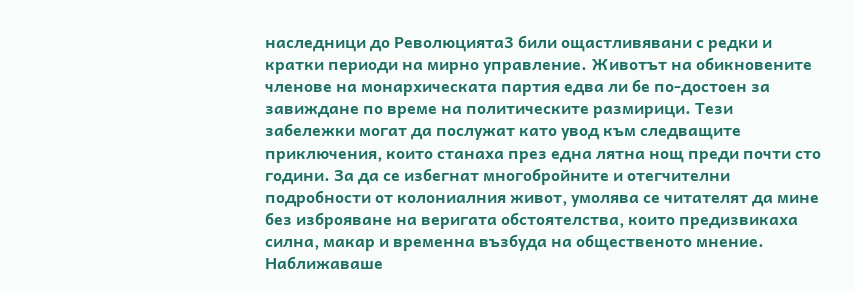наследници до Революцията3 били ощастливявани с редки и кратки периоди на мирно управление. Животът на обикновените членове на монархическата партия едва ли бе по-достоен за завиждане по време на политическите размирици. Тези забележки могат да послужат като увод към следващите приключения, които станаха през една лятна нощ преди почти сто години. За да се избегнат многобройните и отегчителни подробности от колониалния живот, умолява се читателят да мине без изброяване на веригата обстоятелства, които предизвикаха силна, макар и временна възбуда на общественото мнение.
Наближаваше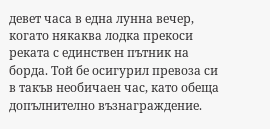девет часа в една лунна вечер, когато някаква лодка прекоси реката с единствен пътник на борда. Той бе осигурил превоза си в такъв необичаен час, като обеща допълнително възнаграждение.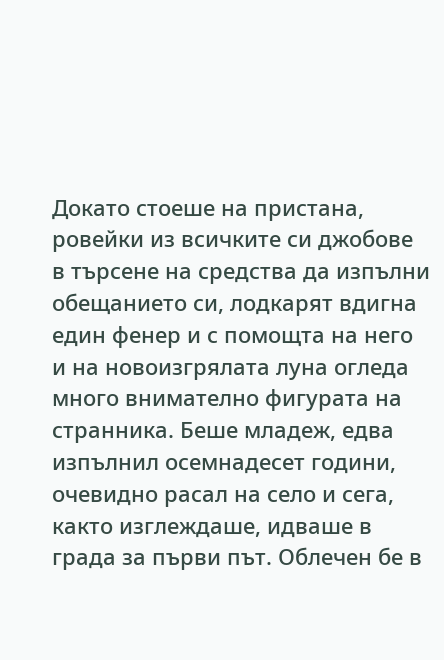Докато стоеше на пристана, ровейки из всичките си джобове в търсене на средства да изпълни обещанието си, лодкарят вдигна един фенер и с помощта на него и на новоизгрялата луна огледа много внимателно фигурата на странника. Беше младеж, едва изпълнил осемнадесет години, очевидно расал на село и сега, както изглеждаше, идваше в града за първи път. Облечен бе в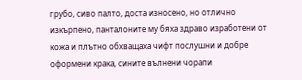грубо, сиво палто, доста износено, но отлично изкърпено, панталоните му бяха здраво изработени от кожа и плътно обхващаха чифт послушни и добре оформени крака, сините вълнени чорапи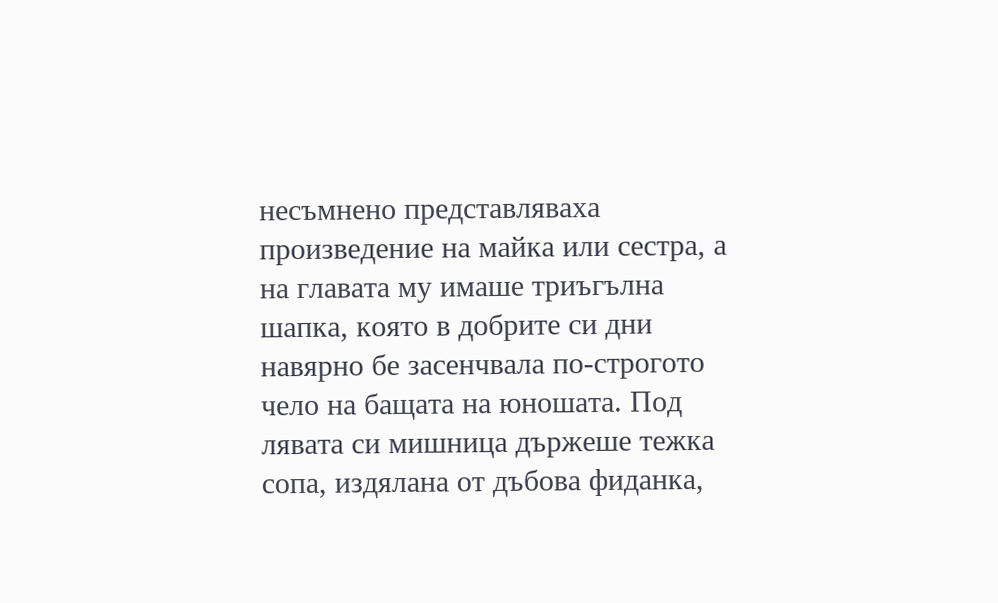несъмнено представляваха произведение на майка или сестра, а на главата му имаше триъгълна шапка, която в добрите си дни навярно бе засенчвала по-строгото чело на бащата на юношата. Под лявата си мишница държеше тежка сопа, издялана от дъбова фиданка,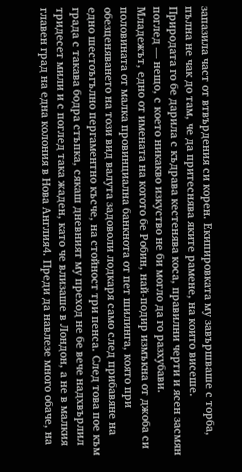запазила част от втвърдения си корен. Екипировката му завършваше с торба, пълна не чак до там, че да притеснява яките рамене, на които висеше. Природата го бе дарила с къдрава кестенява коса, правилни черти и ясен засмян поглед — нещо, с което никакво изкуство не би могло да го разхубави.
Младежът, едно от имената на когото бе Робин, най-подир измъкна от джоба си половината от малка провинциална банкнота от пет шилинга, която при обезценяването на този вид валута задоволи лодкаря само след прибавяне на едно шестоъгълно пергаментно късче, на стойност три пенса. След това пое към града с такава бодра стъпка, сякаш дневният му преход не бе вече надхвърлил тридесет мили и с поглед така жаден, като че влизаше в Лондон, а не в малкия главен град на една колония в Нова Англия4. Преди да навлезе много обаче, на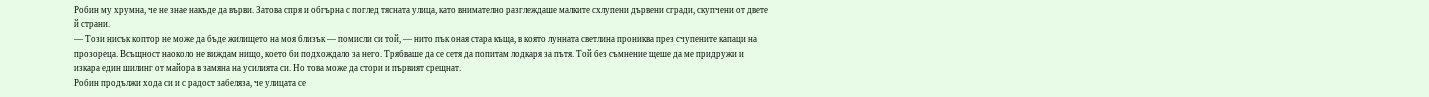Робин му хрумна, че не знае накъде да върви. Затова спря и обгърна с поглед тясната улица, като внимателно разглеждаше малките схлупени дървени сгради, скупчени от двете й страни.
— Този нисък коптор не може да бъде жилището на моя близък — помисли си той, — нито пък оная стара къща, в която лунната светлина прониква през счупените капаци на прозореца. Всъщност наоколо не виждам нищо, което би подхождало за него. Трябваше да се сетя да попитам лодкаря за пътя. Той без съмнение щеше да ме придружи и изкара един шилинг от майора в замяна на усилията си. Но това може да стори и първият срещнат.
Робин продължи хода си и с радост забеляза, че улицата се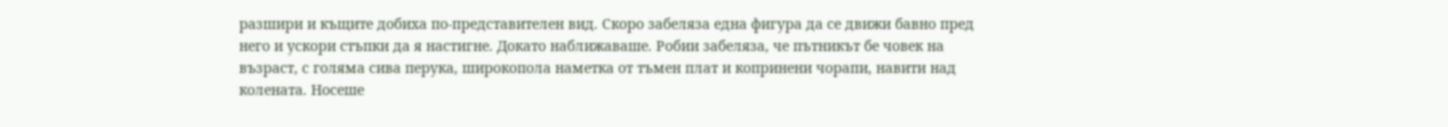разшири и къщите добиха по-представителен вид. Скоро забеляза една фигура да се движи бавно пред него и ускори стъпки да я настигне. Докато наближаваше. Робии забеляза, че пътникът бе човек на възраст, с голяма сива перука, широкопола наметка от тъмен плат и копринени чорапи, навити над колената. Носеше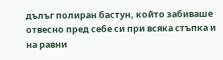дълъг полиран бастун, който забиваше отвесно пред себе си при всяка стъпка и на равни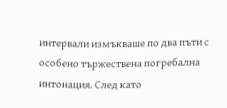интервали измъкваше по два пъти с особено тържествена погребална интонация. След като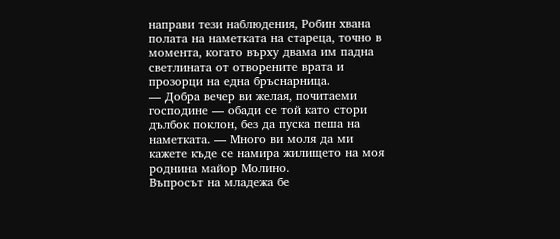направи тези наблюдения, Робин хвана полата на наметката на стареца, точно в момента, когато върху двама им падна светлината от отворените врата и прозорци на една бръснарница.
— Добра вечер ви желая, почитаеми господине — обади се той като стори дълбок поклон, без да пуска пеша на наметката. — Много ви моля да ми кажете къде се намира жилището на моя роднина майор Молино.
Въпросът на младежа бе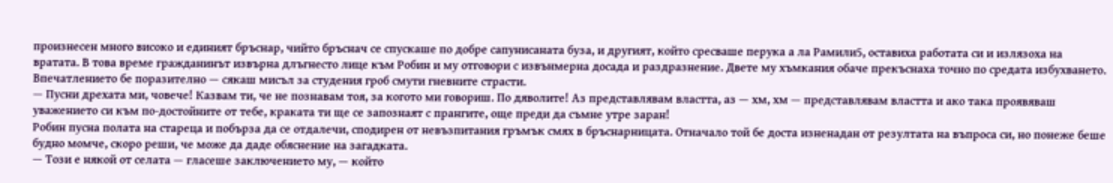произнесен много високо и единият бръснар, чийто бръснач се спускаше по добре сапунисаната буза, и другият, който сресваше перука а ла Рамили5, оставиха работата си и излязоха на вратата. В това време гражданинът извърна длъгнесто лице към Робин и му отговори с извънмерна досада и раздразнение. Двете му хъмкания обаче прекъснаха точно по средата избухването. Впечатлението бе поразително — сякаш мисъл за студения гроб смути гневните страсти.
— Пусни дрехата ми, човече! Казвам ти, че не познавам тоя, за когото ми говориш. По дяволите! Аз представлявам властта, аз — хм, хм — представлявам властта и ако така проявяваш уважението си към по-достойните от тебе, краката ти ще се запознаят с прангите, още преди да съмне утре заран!
Робин пусна полата на стареца и побърза да се отдалечи, сподирен от невъзпитания гръмък смях в бръснарницата. Отначало той бе доста изненадан от резултата на въпроса си, но понеже беше будно момче, скоро реши, че може да даде обяснение на загадката.
— Този е някой от селата — гласеше заключението му, — който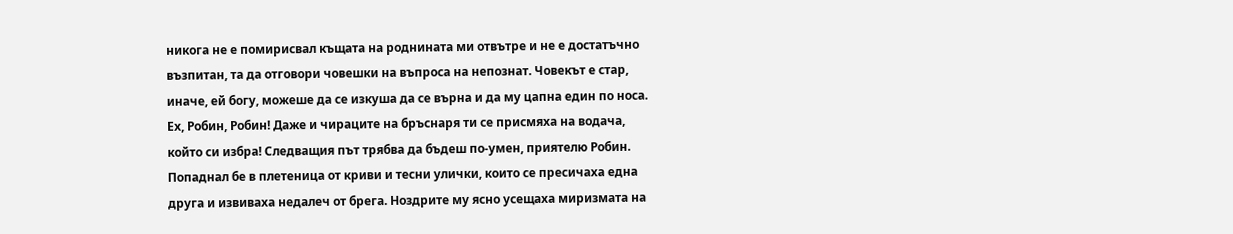никога не е помирисвал къщата на роднината ми отвътре и не е достатъчно възпитан, та да отговори човешки на въпроса на непознат. Човекът е стар, иначе, ей богу, можеше да се изкуша да се върна и да му цапна един по носа.
Ех, Робин, Робин! Даже и чираците на бръснаря ти се присмяха на водача, който си избра! Следващия път трябва да бъдеш по-умен, приятелю Робин.
Попаднал бе в плетеница от криви и тесни улички, които се пресичаха една друга и извиваха недалеч от брега. Ноздрите му ясно усещаха миризмата на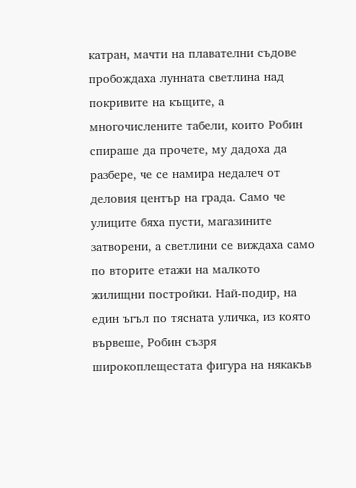катран, мачти на плавателни съдове пробождаха лунната светлина над покривите на къщите, а многочислените табели, които Робин спираше да прочете, му дадоха да разбере, че се намира недалеч от деловия център на града. Само че улиците бяха пусти, магазините затворени, а светлини се виждаха само по вторите етажи на малкото жилищни постройки. Най-подир, на един ъгъл по тясната уличка, из която вървеше, Робин съзря широкоплещестата фигура на някакъв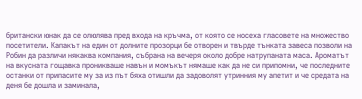британски юнак да се олюлява пред входа на кръчма, от която се носеха гласовете на множество посетители. Капакът на един от долните прозорци бе отворен и твърде тънката завеса позволи на Робин да различи някаква компания, събрана на вечеря около добре натрупаната маса. Ароматът на вкусната гощавка проникваше навън и момъкът нямаше как да не си припомни, че последните останки от припасите му за из път бяха отишли да задоволят утринния му апетит и че средата на деня бе дошла и заминала,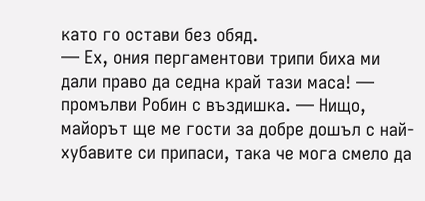като го остави без обяд.
— Ех, ония пергаментови трипи биха ми дали право да седна край тази маса! — промълви Робин с въздишка. — Нищо, майорът ще ме гости за добре дошъл с най-хубавите си припаси, така че мога смело да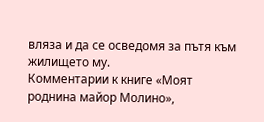вляза и да се осведомя за пътя към жилището му.
Комментарии к книге «Моят роднина майор Молино»,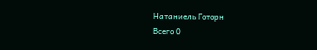Натаниель Готорн
Всего 0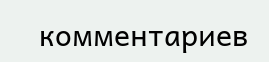комментариев